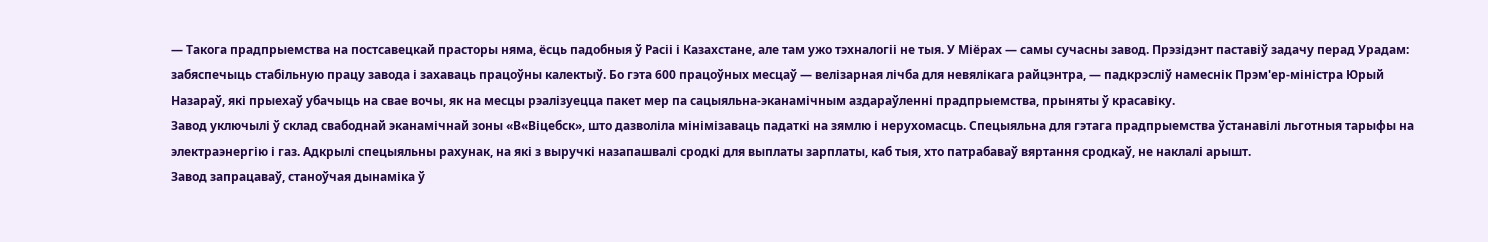— Такога прадпрыемства на постсавецкай прасторы няма, ёсць падобныя ў Расіі і Казахстане, але там ужо тэхналогіі не тыя. У Міёрах — самы сучасны завод. Прэзідэнт паставіў задачу перад Урадам: забяспечыць стабільную працу завода і захаваць працоўны калектыў. Бо гэта 600 працоўных месцаў — велізарная лічба для невялікага райцэнтра, — падкрэсліў намеснік Прэм'ер-міністра Юрый Назараў, які прыехаў убачыць на свае вочы, як на месцы рэалізуецца пакет мер па сацыяльна-эканамічным аздараўленні прадпрыемства, прыняты ў красавіку.
Завод уключылі ў склад свабоднай эканамічнай зоны «В«Віцебск», што дазволіла мінімізаваць падаткі на зямлю і нерухомасць. Спецыяльна для гэтага прадпрыемства ўстанавілі льготныя тарыфы на электраэнергію і газ. Адкрылі спецыяльны рахунак, на які з выручкі назапашвалі сродкі для выплаты зарплаты, каб тыя, хто патрабаваў вяртання сродкаў, не наклалі арышт.
Завод запрацаваў, станоўчая дынаміка ў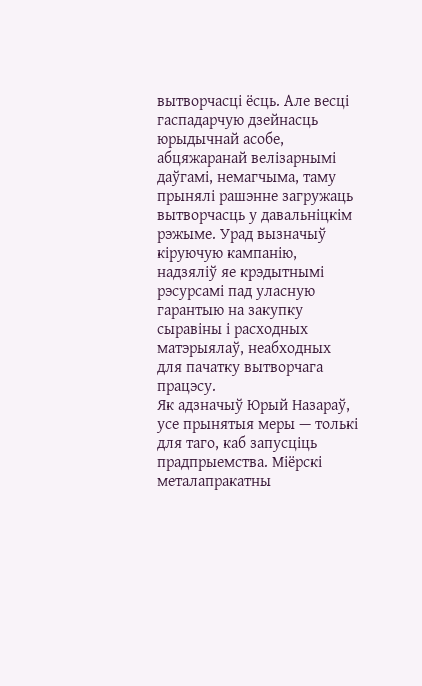вытворчасці ёсць. Але весці гаспадарчую дзейнасць юрыдычнай асобе, абцяжаранай велізарнымі даўгамі, немагчыма, таму прынялі рашэнне загружаць вытворчасць у давальнiцкiм рэжыме. Урад вызначыў кіруючую кампанію, надзяліў яе крэдытнымі рэсурсамі пад уласную гарантыю на закупку сыравіны і расходных матэрыялаў, неабходных для пачатку вытворчага працэсу.
Як адзначыў Юрый Назараў, усе прынятыя меры — толькі для таго, каб запусціць прадпрыемства. Міёрскі металапракатны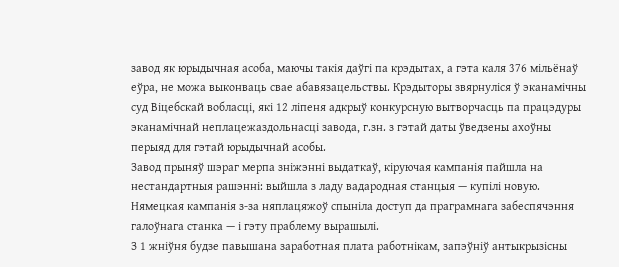завод як юрыдычная асоба, маючы такія даўгі па крэдытах, а гэта каля 376 мільёнаў еўра, не можа выконваць свае абавязацельствы. Крэдыторы звярнуліся ў эканамічны суд Віцебскай вобласці, які 12 ліпеня адкрыў конкурсную вытворчасць па працэдуры эканамічнай неплацежаздольнасці завода, г.зн. з гэтай даты ўведзены ахоўны перыяд для гэтай юрыдычнай асобы.
Завод прыняў шэраг мерпа зніжэнні выдаткаў, кіруючая кампанія пайшла на нестандартныя рашэнні: выйшла з ладу вадародная станцыя — купілі новую. Нямецкая кампанія з-за няплацяжоў спыніла доступ да праграмнага забеспячэння галоўнага станка — і гэту праблему вырашылі.
З 1 жніўня будзе павышана заработная плата работнікам, запэўніў антыкрызісны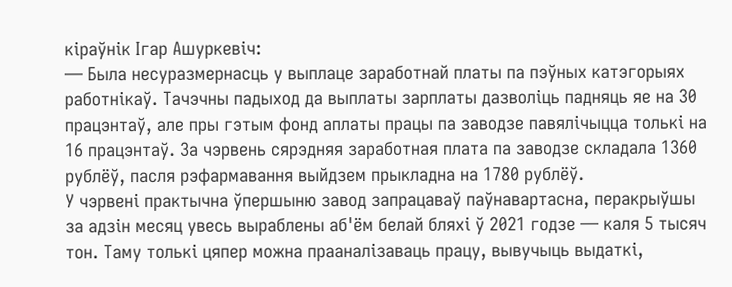кіраўнік Ігар Ашуркевіч:
— Была несуразмернасць у выплаце заработнай платы па пэўных катэгорыях работнікаў. Тачэчны падыход да выплаты зарплаты дазволіць падняць яе на 30 працэнтаў, але пры гэтым фонд аплаты працы па заводзе павялічыцца толькі на 16 працэнтаў. За чэрвень сярэдняя заработная плата па заводзе складала 1360 рублёў, пасля рэфармавання выйдзем прыкладна на 1780 рублёў.
У чэрвені практычна ўпершыню завод запрацаваў паўнавартасна, перакрыўшы за адзін месяц увесь выраблены аб'ём белай бляхі ў 2021 годзе — каля 5 тысяч тон. Таму толькі цяпер можна прааналізаваць працу, вывучыць выдаткі,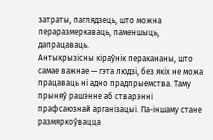затраты, паглядзець, што можна пераразмеркаваць, паменшыць, дапрацаваць.
Антыкрызісны кіраўнік перакананы, што самае важнае — гэта людзі, без якіх не можа працаваць ні адно прадпрыемства. Таму прыняў рашэнне аб стварэнні прафсаюзнай арганізацыі. Па-іншаму стане размяркоўвацца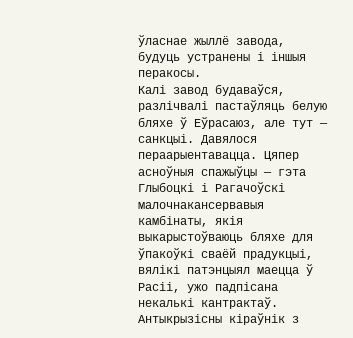ўласнае жыллё завода, будуць устранены і іншыя перакосы.
Калі завод будаваўся, разлічвалі пастаўляць белую бляхe ў Еўрасаюз, але тут — санкцыі. Давялося пераарыентавацца. Цяпер асноўныя спажыўцы — гэта Глыбоцкі і Рагачоўскі малочнакансервавыя камбінаты, якія выкарыстоўваюць бляхe для ўпакоўкі сваёй прадукцыі, вялікі патэнцыял маецца ў Расіі, ужо падпісана некалькі кантрактаў.
Антыкрызісны кіраўнік з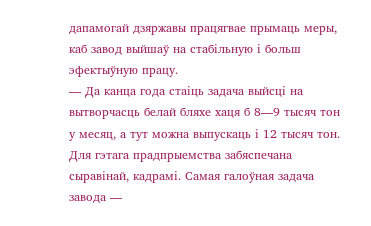дапамогай дзяржавы працягвае прымаць меры, каб завод выйшаў на стабільную і больш эфектыўную працу.
— Да канца года стаіць задача выйсці на вытворчасць белай бляхe хаця б 8—9 тысяч тон у месяц, а тут можна выпускаць і 12 тысяч тон. Для гэтага прадпрыемства забяспечана сыравінай, кадрамі. Самая галоўная задача завода —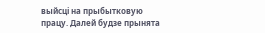выйсці на прыбытковую працу. Далей будзе прынята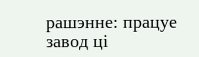рашэнне: працуе завод ці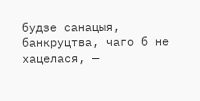будзе санацыя, банкруцтва, чаго б не хацелася, —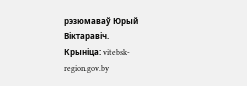рэзюмаваў Юрый Віктаравіч.
Крыніца: vitebsk-region.gov.by